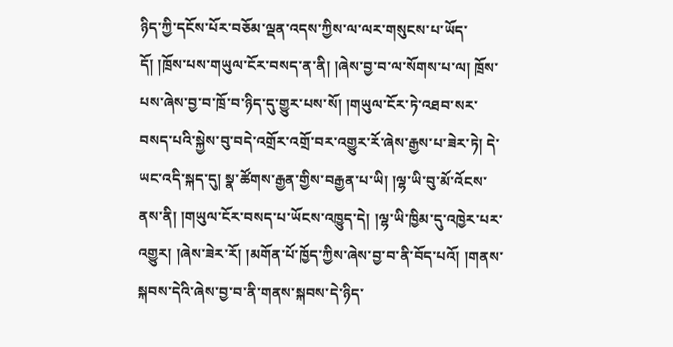ཉིད་ཀྱི་དངོས་པོར་བཅོམ་ལྡན་འདས་ཀྱིས་ལ་ལར་གསུངས་པ་ཡོད་དོ། །ཁྲོས་པས་གཡུལ་ངོར་བསད་ན་ནི། །ཞེས་བྱ་བ་ལ་སོགས་པ་ལ། ཁྲོས་པས་ཞེས་བྱ་བ་ཁྲོ་བ་ཉིད་དུ་གྱུར་པས་སོ། །གཡུལ་ངོར་ཏེ་འཐབ་སར་བསད་པའི་སྐྱེས་བུ་བདེ་འགྲོར་འགྲོ་བར་འགྱུར་རོ་ཞེས་རྒྱས་པ་ཟེར་ཏེ། དེ་ཡང་འདི་སྐད་དུ། སྣ་ཚོགས་རྒྱན་གྱིས་བརྒྱན་པ་ཡི། །ལྷ་ཡི་བུ་མོ་འོངས་ནས་ནི། །གཡུལ་ངོར་བསད་པ་ཡོངས་འཁྱུད་དེ། །ལྷ་ཡི་ཁྱིམ་དུ་འཁྱེར་པར་འགྱུར། །ཞེས་ཟེར་རོ། །མགོན་པོ་ཁྱོད་ཀྱིས་ཞེས་བྱ་བ་ནི་བོད་པའོ། །གནས་སྐབས་དེའི་ཞེས་བྱ་བ་ནི་གནས་སྐབས་དེ་ཉིད་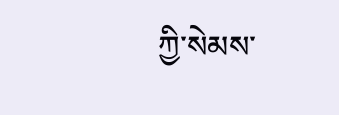ཀྱི་སེམས་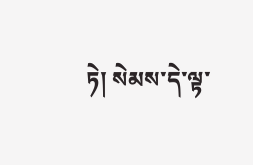ཏེ། སེམས་དེ་ལྟ་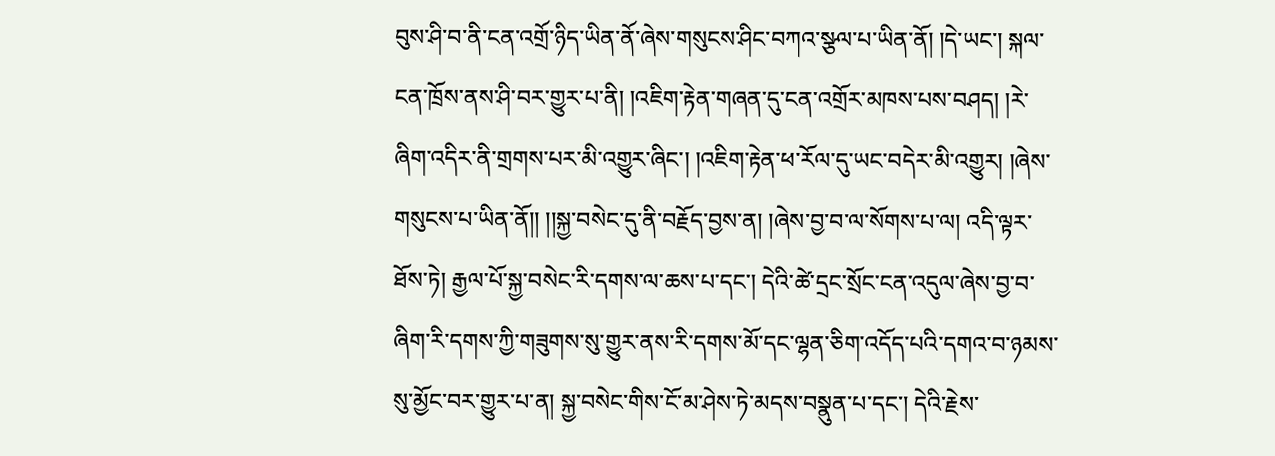བུས་ཤི་བ་ནི་ངན་འགྲོ་ཉིད་ཡིན་ནོ་ཞེས་གསུངས་ཤིང་བཀའ་སྩལ་པ་ཡིན་ནོ། །དེ་ཡང་། སྐལ་ངན་ཁྲོས་ནས་ཤི་བར་གྱུར་པ་ནི། །འཇིག་རྟེན་གཞན་དུ་ངན་འགྲོར་མཁས་པས་བཤད། །རེ་ཞིག་འདིར་ནི་གྲགས་པར་མི་འགྱུར་ཞིང་། །འཇིག་རྟེན་ཕ་རོལ་དུ་ཡང་བདེར་མི་འགྱུར། །ཞེས་གསུངས་པ་ཡིན་ནོ།། །།སྐྱ་བསེང་དུ་ནི་བརྗོད་བྱས་ན། །ཞེས་བྱ་བ་ལ་སོགས་པ་ལ། འདི་ལྟར་ཐོས་ཏེ། རྒྱལ་པོ་སྐྱ་བསེང་རི་དགས་ལ་ཆས་པ་དང་། དེའི་ཚེ་དྲང་སྲོང་ངན་འདུལ་ཞེས་བྱ་བ་ཞིག་རི་དགས་ཀྱི་གཟུགས་སུ་གྱུར་ནས་རི་དགས་མོ་དང་ལྷན་ཅིག་འདོད་པའི་དགའ་བ་ཉམས་སུ་མྱོང་བར་གྱུར་པ་ན། སྐྱ་བསེང་གིས་ངོ་མ་ཤེས་ཏེ་མདས་བསྣུན་པ་དང་། དེའི་རྗེས་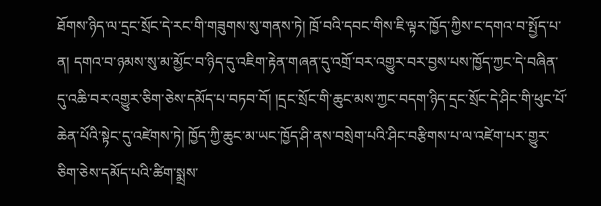ཐོགས་ཉིད་ལ་དྲང་སྲོང་དེ་རང་གི་གཟུགས་སུ་གནས་ཏེ། ཁྲོ་བའི་དབང་གིས་ཇི་ལྟར་ཁྱོད་ཀྱིས་ང་དགའ་བ་སྤྱོད་པ་ན། དགའ་བ་ཉམས་སུ་མ་མྱོང་བ་ཉིད་དུ་འཇིག་རྟེན་གཞན་དུ་འགྲོ་བར་འགྱུར་བར་བྱས་པས་ཁྱོད་ཀྱང་དེ་བཞིན་དུ་འཆི་བར་འགྱུར་ཅིག་ཅེས་དམོད་པ་བཏབ་བོ། །དྲང་སྲོང་གི་ཆུང་མས་ཀྱང་བདག་ཉིད་དྲང་སྲོང་དེ་ཤིང་གི་ཕུང་པོ་ཆེན་པོའི་སྟེང་དུ་འཛེགས་ཏེ། ཁྱོད་ཀྱི་ཆུང་མ་ཡང་ཁྱོད་ཤི་ནས་བསྲེག་པའི་ཤིང་བརྩིགས་པ་ལ་འཛེག་པར་གྱུར་ཅིག་ཅེས་དམོད་པའི་ཚིག་སྨྲས་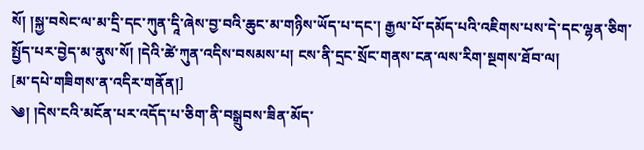སོ། །སྐྱ་བསེང་ལ་མ་དྲི་དང་ཀུན་དཱི་ཞེས་བྱ་བའི་ཆུང་མ་གཉིས་ཡོད་པ་དང་། རྒྱལ་པོ་དམོད་པའི་འཇིགས་པས་དེ་དང་ལྷན་ཅིག་སྤྱོད་པར་བྱེད་མ་ནུས་སོ། །དེའི་ཚེ་ཀུན་འདིས་བསམས་པ། ངས་ནི་དྲང་སྲོང་གནས་ངན་ལས་རིག་སྔགས་ཐོབ་ལ།
[མ་དཔེ་གཟིགས་ན་འདིར་གནོན།]
༄། །དེས་ངའི་མངོན་པར་འདོད་པ་ཅིག་ནི་བསྒྲུབས་ཟིན་མོད་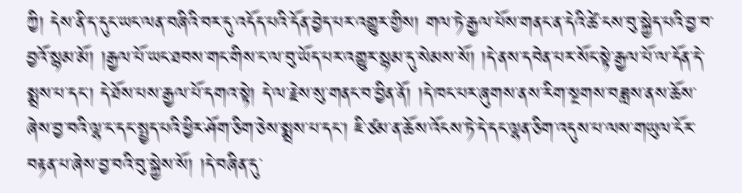ཀྱི། དེས་ནི་ད་དུང་ཡང་ལན་བཞིའི་བར་དུ་འདོད་པའི་དོན་བྱེད་པར་འགྱུར་གྱིས། གལ་ཏེ་རྒྱལ་པོས་གནང་ན་དེའི་ཚེ་ངས་བུ་སྐྱེད་པའི་བྱ་བ་བྱའོ་སྙམ་མོ། །རྒྱལ་པོ་ཡང་ཐབས་གང་གིས་ང་ལ་བུ་ཡོད་པར་འགྱུར་སྙམ་དུ་སེམས་སོ། །དེ་ནས་དབེན་པར་སོང་སྟེ་རྒྱལ་པོ་ལ་དོན་དེ་སྨྲས་པ་དང་། དེ་ཐོས་པས་རྒྱལ་པོ་དགའ་སྟེ། དེ་ལ་རྗེས་སུ་གནང་བ་བྱིན་ནོ། །དེ་ཁང་པར་ཞུགས་ནས་རིག་སྔགས་བཟླས་ནས་ཆོས་ཞེས་བྱ་བའི་ལྷ་ང་དང་སྤྱད་པའི་ཕྱིར་ཤོག་ཅིག་ཅེས་སྨྲས་པ་དང་། ཇི་ཙམ་ན་ཆོས་འོངས་ཏེ་དེ་དང་ལྷན་ཅིག་འདུས་པ་ལས་གཡུལ་ངོར་བརྟན་པ་ཞེས་བྱ་བའི་བུ་སྐྱེས་སོ། །དེ་བཞིན་དུ་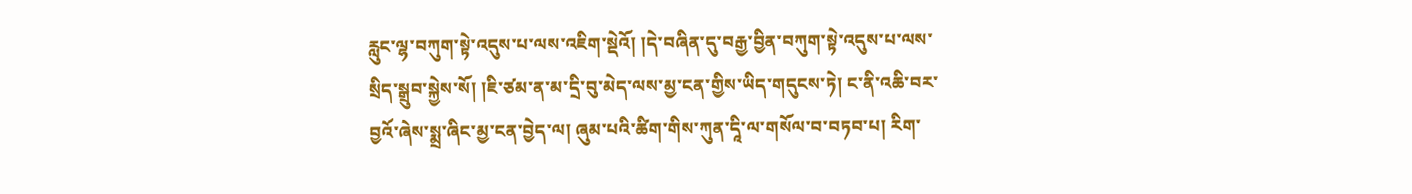རླུང་ལྷ་བཀུག་སྟེ་འདུས་པ་ལས་འཇིག་སྡེའོ། །དེ་བཞིན་དུ་བརྒྱ་བྱིན་བཀུག་སྟེ་འདུས་པ་ལས་སྲིད་སྒྲུབ་སྐྱེས་སོ། །ཇི་ཙམ་ན་མ་དྲི་བུ་མེད་ལས་མྱ་ངན་གྱིས་ཡིད་གདུངས་ཏེ། ང་ནི་འཆི་བར་བྱའོ་ཞེས་སྨྲ་ཞིང་མྱ་ངན་བྱེད་ལ། ཞུམ་པའི་ཚིག་གིས་ཀུན་དཱི་ལ་གསོལ་བ་བཏབ་པ། རིག་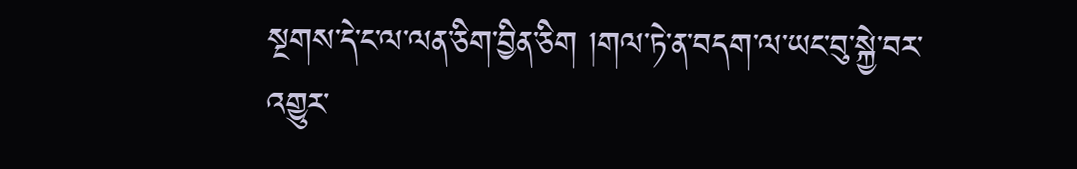སྔགས་དེ་ང་ལ་ལན་ཅིག་བྱིན་ཅིག །གལ་ཏེ་ན་བདག་ལ་ཡང་བུ་སྐྱེ་བར་འགྱུར་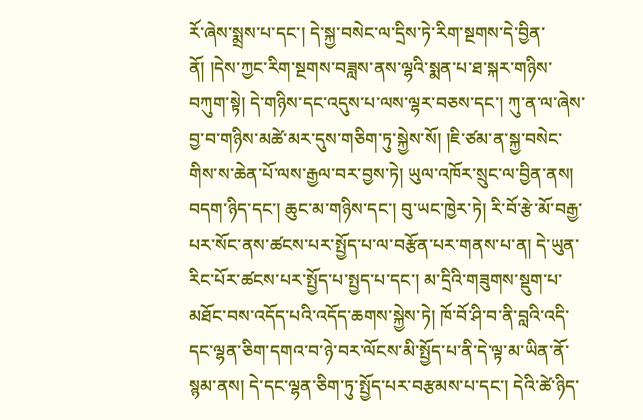རོ་ཞེས་སྨྲས་པ་དང་། དེ་སྐྱ་བསེང་ལ་དྲིས་ཏེ་རིག་སྔགས་དེ་བྱིན་ནོ། །དེས་ཀྱང་རིག་སྔགས་བཟླས་ནས་ལྷའི་སྨན་པ་ཐ་སྐར་གཉིས་བཀུག་སྟེ། དེ་གཉིས་དང་འདུས་པ་ལས་ལྷར་བཅས་དང་། ཀུ་ན་ལ་ཞེས་བྱ་བ་གཉིས་མཚེ་མར་དུས་གཅིག་ཏུ་སྐྱེས་སོ། །ཇི་ཙམ་ན་སྐྱ་བསེང་གིས་ས་ཆེན་པོ་ལས་རྒྱལ་བར་བྱས་ཏེ། ཡུལ་འཁོར་སྲུང་ལ་བྱིན་ནས། བདག་ཉིད་དང་། ཆུང་མ་གཉིས་དང་། བུ་ཡང་ཁྱེར་ཏེ། རི་བོ་རྩེ་མོ་བརྒྱ་པར་སོང་ནས་ཚངས་པར་སྤྱོད་པ་ལ་བརྩོན་པར་གནས་པ་ན། དེ་ཡུན་རིང་པོར་ཚངས་པར་སྤྱོད་པ་སྤྱད་པ་དང་། མ་དྲིའི་གཟུགས་སྡུག་པ་མཐོང་བས་འདོད་པའི་འདོད་ཆགས་སྐྱེས་ཏེ། ཁོ་བོ་ཤི་བ་ནི་བླའི་འདི་དང་ལྷན་ཅིག་དགའ་བ་ཉེ་བར་ལོངས་མི་སྤྱོད་པ་ནི་དེ་ལྟ་མ་ཡིན་ནོ་སྙམ་ནས། དེ་དང་ལྷན་ཅིག་ཏུ་སྤྱོད་པར་བརྩམས་པ་དང་། དེའི་ཚེ་ཉིད་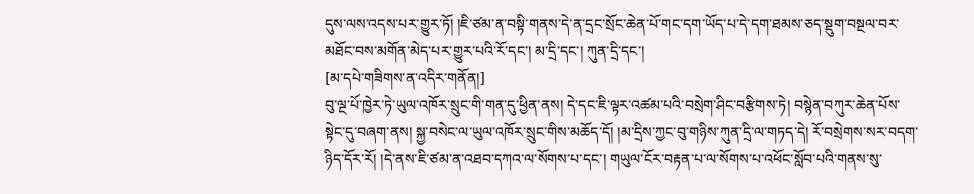དུས་ལས་འདས་པར་གྱུར་ཏོ། །ཇི་ཙམ་ན་བསྟི་གནས་དེ་ན་དྲང་སྲོང་ཆེན་པོ་གང་དག་ཡོད་པ་དེ་དག་ཐམས་ཅད་སྡུག་བསྔལ་བར་མཐོང་བས་མགོན་མེད་པར་གྱུར་པའི་རོ་དང་། མ་དྲི་དང་། ཀུན་དྲི་དང་།
[མ་དཔེ་གཟིགས་ན་འདིར་གནོན།]
བུ་ལྔ་པོ་ཁྱེར་ཏེ་ཡུལ་འཁོར་སྲུང་གི་གན་དུ་ཕྱིན་ནས། དེ་དང་ཇི་ལྟར་འཚམ་པའི་བསྲེག་ཤིང་བརྩིགས་ཏེ། བསྙེན་བཀུར་ཆེན་པོས་སྟེང་དུ་བཞག་ནས། སྐྱ་བསེང་ལ་ཡུལ་འཁོར་སྲུང་གིས་མཆོད་དོ། །མ་དྲིས་ཀྱང་བུ་གཉིས་ཀུན་དྲི་ལ་གཏད་དེ། རོ་བསྲེགས་སར་བདག་ཉིད་དོར་རོ། །དེ་ནས་ཇི་ཙམ་ན་འཐབ་དཀའ་ལ་སོགས་པ་དང་། གཡུལ་ངོར་བརྟན་པ་ལ་སོགས་པ་འཕོང་སློབ་པའི་གནས་སུ་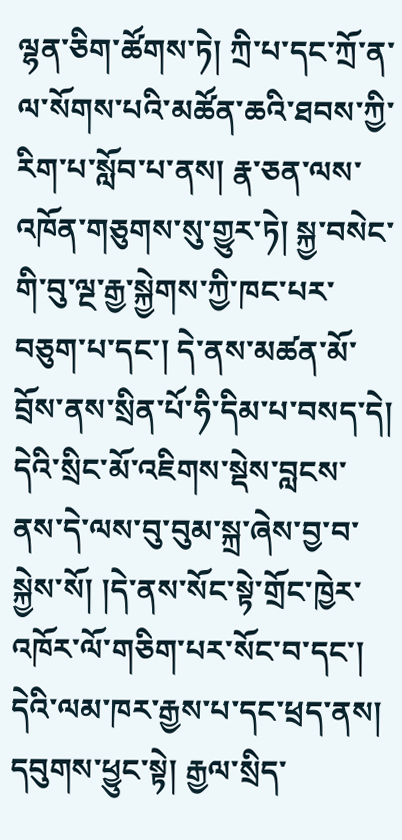ལྷན་ཅིག་ཚོགས་ཏེ། ཀྲི་པ་དང་ཀྲོ་ན་ལ་སོགས་པའི་མཚོན་ཆའི་ཐབས་ཀྱི་རིག་པ་སློབ་པ་ནས། རྣ་ཅན་ལས་འཁོན་གཅུགས་སུ་གྱུར་ཏེ། སྐྱ་བསེང་གི་བུ་ལྔ་རྒྱ་སྐྱེགས་ཀྱི་ཁང་པར་བཅུག་པ་དང་། དེ་ནས་མཚན་མོ་བྲོས་ནས་སྲིན་པོ་ཧི་དིམ་པ་བསད་དེ། དེའི་སྲིང་མོ་འཇིགས་སྡེས་བླངས་ནས་དེ་ལས་བུ་བུམ་སྐྲ་ཞེས་བྱ་བ་སྐྱེས་སོ། །དེ་ནས་སོང་སྟེ་གྲོང་ཁྱེར་འཁོར་ལོ་གཅིག་པར་སོང་བ་དང་། དེའི་ལམ་ཁར་རྒྱས་པ་དང་ཕྲད་ནས། དབུགས་ཕྱུང་སྟེ། རྒྱལ་སྲིད་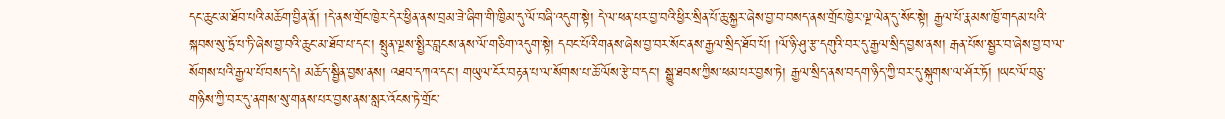དང་ཆུང་མ་ཐོབ་པའི་མཆོག་བྱིན་ནོ། །དེ་ནས་གྲོང་ཁྱེར་དེར་ཕྱིན་ནས་བྲམ་ཟེ་ཞིག་གི་ཁྱིམ་དུ་ལོ་བཞི་འདུག་སྟེ། དེ་ལ་ཕན་པར་བྱ་བའི་ཕྱིར་སྲིན་པོ་ཆུ་སྐྱར་ཞེས་བྱ་བ་བསད་ནས་གྲོང་ཁྱེར་ལྔ་ལེན་དུ་སོང་སྟེ། རྒྱལ་པོ་རྣམས་ཁྱོ་གདམ་པའི་སྐབས་སུ་ཏྲོ་པ་ཏི་ཞེས་བྱ་བའི་ཆུང་མ་ཐོབ་པ་དང་། སྤུན་ལྔས་སྤྱིར་བླངས་ནས་ལོ་གཅིག་འདུག་སྟེ། དབང་པོའི་གནས་ཞེས་བྱ་བར་སོང་ནས་རྒྱལ་སྲིད་ཐོབ་པོ། །ལོ་ཉི་ཤུ་རྩ་དགུའི་བར་དུ་རྒྱལ་སྲིད་བྱས་ནས། རྒན་པོས་སྦྱར་བ་ཞེས་བྱ་བ་ལ་སོགས་པའི་རྒྱལ་པོ་བསད་དེ། མཆོད་སྦྱིན་བྱས་ནས། འཐབ་དཀའ་དང་། གཡུལ་ངོར་བརྟན་པ་ལ་སོགས་པ་ཆོ་ལོས་རྩེ་བ་དང་། སྒྱུ་ཐབས་ཀྱིས་ཕམ་པར་བྱས་ཏེ། རྒྱལ་སྲིད་ནས་བདག་ཉིད་ཀྱི་བར་དུ་སྐུགས་ལ་ཤོར་ཏོ། །ཡང་ལོ་བཅུ་གཉིས་ཀྱི་བར་དུ་ནགས་སུ་གནས་པར་བྱས་ནས་སླར་འོངས་ཏེ་གྲོང་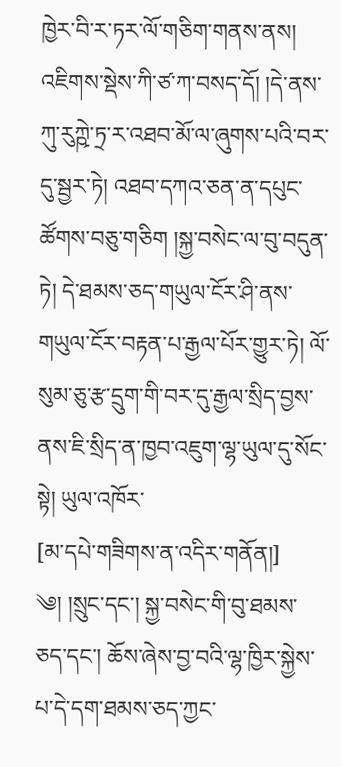ཁྱེར་བི་ར་ཏར་ལོ་གཅིག་གནས་ནས། འཇིགས་སྡེས་ཀི་ཙ་ཀ་བསད་དོ། །དེ་ནས་ཀུ་རུཀྵེ་ཏྲ་ར་འཐབ་མོ་ལ་ཞུགས་པའི་བར་དུ་སྦྱར་ཏེ། འཐབ་དཀའ་ཅན་ན་དཔུང་ཚོགས་བཅུ་གཅིག །སྐྱ་བསེང་ལ་བུ་བདུན་ཏེ། དེ་ཐམས་ཅད་གཡུལ་ངོར་ཤི་ནས་གཡུལ་ངོར་བརྟན་པ་རྒྱལ་པོར་གྱུར་ཏེ། ལོ་སུམ་ཅུ་རྩ་དྲུག་གི་བར་དུ་རྒྱལ་སྲིད་བྱས་ནས་ཇི་སྲིད་ན་ཁྱབ་འཇུག་ལྷ་ཡུལ་དུ་སོང་སྟེ། ཡུལ་འཁོར་
[མ་དཔེ་གཟིགས་ན་འདིར་གནོན།]
༄། །སྲུང་དང་། སྐྱ་བསེང་གི་བུ་ཐམས་ཅད་དང་། ཆོས་ཞེས་བྱ་བའི་ལྷ་ཁྱིར་སྐྱེས་པ་དེ་དག་ཐམས་ཅད་ཀྱང་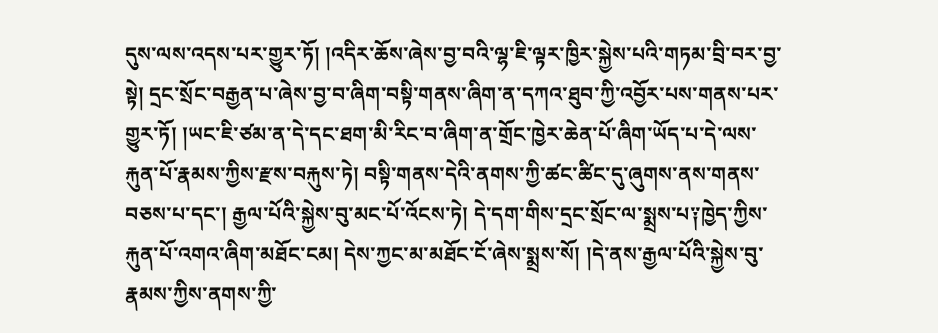དུས་ལས་འདས་པར་གྱུར་ཏོ། །འདིར་ཆོས་ཞེས་བྱ་བའི་ལྷ་ཇི་ལྟར་ཁྱིར་སྐྱེས་པའི་གཏམ་བྲི་བར་བྱ་སྟེ། དྲང་སྲོང་བརྒྱན་པ་ཞེས་བྱ་བ་ཞིག་བསྟི་གནས་ཞིག་ན་དཀའ་ཐུབ་ཀྱི་འབྱོར་པས་གནས་པར་གྱུར་ཏོ། །ཡང་ཇི་ཙམ་ན་དེ་དང་ཐག་མི་རིང་བ་ཞིག་ན་གྲོང་ཁྱེར་ཆེན་པོ་ཞིག་ཡོད་པ་དེ་ལས་རྐུན་པོ་རྣམས་ཀྱིས་རྫས་བརྐུས་ཏེ། བསྟི་གནས་དེའི་ནགས་ཀྱི་ཚང་ཚིང་དུ་ཞུགས་ནས་གནས་བཅས་པ་དང་། རྒྱལ་པོའི་སྐྱེས་བུ་མང་པོ་འོངས་ཏེ། དེ་དག་གིས་དྲང་སྲོང་ལ་སྨྲས་པ༑ཁྱེད་ཀྱིས་རྐུན་པོ་འགའ་ཞིག་མཐོང་ངམ། དེས་ཀྱང་མ་མཐོང་ངོ་ཞེས་སྨྲས་སོ། །དེ་ནས་རྒྱལ་པོའི་སྐྱེས་བུ་རྣམས་ཀྱིས་ནགས་ཀྱི་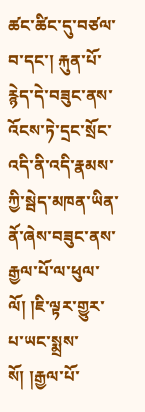ཚང་ཚིང་དུ་བཙལ་བ་དང་། རྐུན་པོ་རྙེད་དེ་བཟུང་ནས་འོངས་ཏེ་དྲང་སྲོང་འདི་ནི་འདི་རྣམས་ཀྱི་སྦེད་མཁན་ཡིན་ནོ་ཞེས་བཟུང་ནས་རྒྱལ་པོ་ལ་ཕུལ་ལོ། །ཇི་ལྟར་གྱུར་པ་ཡང་སྨྲས་སོ། །རྒྱལ་པོ་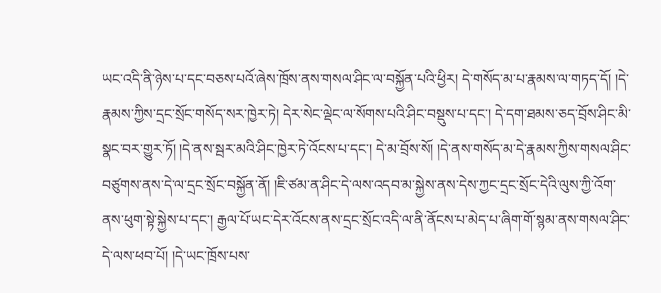ཡང་འདི་ནི་ཉེས་པ་དང་བཅས་པའོ་ཞེས་ཁྲོས་ནས་གསལ་ཤིང་ལ་བསྐྱོན་པའི་ཕྱིར། དེ་གསོད་མ་པ་རྣམས་ལ་གཏད་དོ། །དེ་རྣམས་ཀྱིས་དྲང་སྲོང་གསོད་སར་ཁྱེར་ཏེ། དེར་སེང་ལྡེང་ལ་སོགས་པའི་ཤིང་བསྡུས་པ་དང་། དེ་དག་ཐམས་ཅད་བྲོས་ཤིང་མི་སྣང་བར་གྱུར་ཏོ། །དེ་ནས་སྦར་མའི་ཤིང་ཁྱེར་ཏེ་འོངས་པ་དང་། དེ་མ་བྲོས་སོ། །དེ་ནས་གསོད་མ་དེ་རྣམས་ཀྱིས་གསལ་ཤིང་བཙུགས་ནས་དེ་ལ་དྲང་སྲོང་བསྐྱོན་ནོ། །ཇི་ཙམ་ན་ཤིང་དེ་ལས་འདབ་མ་སྐྱེས་ནས་དེས་ཀྱང་དྲང་སྲོང་དེའི་ལུས་ཀྱི་འོག་ནས་ཕུག་སྟེ་སྐྱེས་པ་དང་། རྒྱལ་པོ་ཡང་དེར་འོངས་ནས་དྲང་སྲོང་འདི་ལ་ནི་ནོངས་པ་མེད་པ་ཞིག་གོ་སྙམ་ནས་གསལ་ཤིང་དེ་ལས་ཕབ་པོ། །དེ་ཡང་ཁྲོས་པས་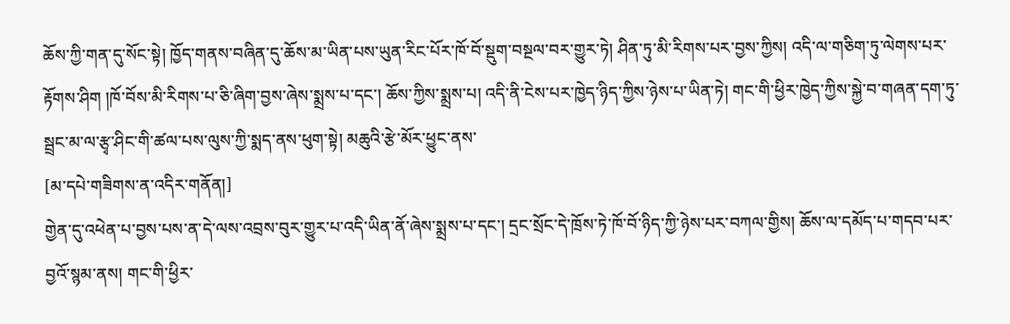ཆོས་ཀྱི་གན་དུ་སོང་སྟེ། ཁྱོད་གནས་བཞིན་དུ་ཆོས་མ་ཡིན་པས་ཡུན་རིང་པོར་ཁོ་བོ་སྡུག་བསྔལ་བར་གྱུར་ཏེ། ཤིན་ཏུ་མི་རིགས་པར་བྱས་ཀྱིས། འདི་ལ་གཅིག་ཏུ་ལེགས་པར་རྟོགས་ཤིག །ཁོ་བོས་མི་རིགས་པ་ཅི་ཞིག་བྱས་ཞེས་སྨྲས་པ་དང་། ཆོས་ཀྱིས་སྨྲས་པ། འདི་ནི་ངེས་པར་ཁྱེད་ཉིད་ཀྱིས་ཉེས་པ་ཡིན་ཏེ། གང་གི་ཕྱིར་ཁྱེད་ཀྱིས་སྐྱེ་བ་གཞན་དག་ཏུ་སྦྲང་མ་ལ་རྩྭ་ཤིང་གི་ཚལ་པས་ལུས་ཀྱི་སྨད་ནས་ཕུག་སྟེ། མཆུའི་རྩེ་མོར་ཕྱུང་ནས་
[མ་དཔེ་གཟིགས་ན་འདིར་གནོན།]
གྱེན་དུ་འཕེན་པ་བྱས་པས་ན་དེ་ལས་འབྲས་བུར་གྱུར་པ་འདི་ཡིན་ནོ་ཞེས་སྨྲས་པ་དང་། དྲང་སྲོང་དེ་ཁྲོས་ཏེ་ཁོ་བོ་ཉིད་ཀྱི་ཉེས་པར་བཀལ་གྱིས། ཆོས་ལ་དམོད་པ་གདབ་པར་བྱའོ་སྙམ་ནས། གང་གི་ཕྱིར་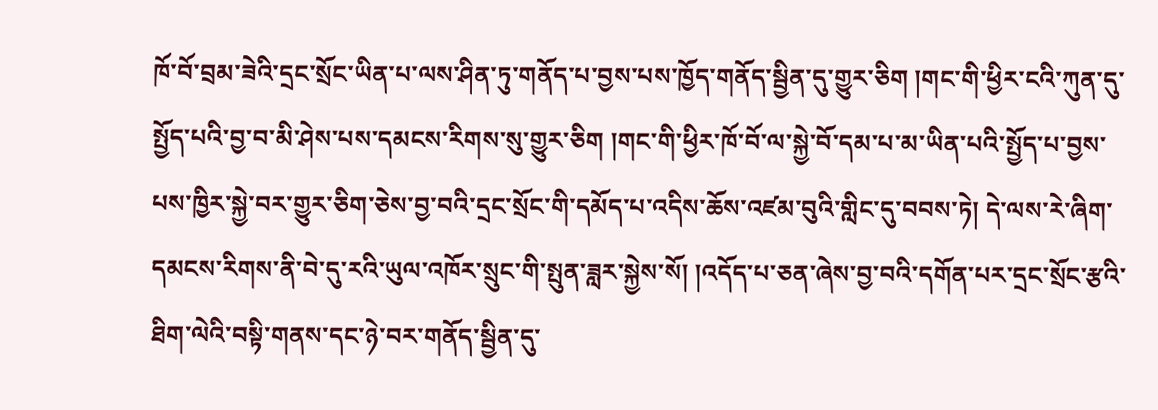ཁོ་བོ་བྲམ་ཟེའི་དྲང་སྲོང་ཡིན་པ་ལས་ཤིན་ཏུ་གནོད་པ་བྱས་པས་ཁྱོད་གནོད་སྦྱིན་དུ་གྱུར་ཅིག །གང་གི་ཕྱིར་ངའི་ཀུན་དུ་སྤྱོད་པའི་བྱ་བ་མི་ཤེས་པས་དམངས་རིགས་སུ་གྱུར་ཅིག །གང་གི་ཕྱིར་ཁོ་བོ་ལ་སྐྱེ་བོ་དམ་པ་མ་ཡིན་པའི་སྤྱོད་པ་བྱས་པས་ཁྱིར་སྐྱེ་བར་གྱུར་ཅིག་ཅེས་བྱ་བའི་དྲང་སྲོང་གི་དམོད་པ་འདིས་ཆོས་འཛམ་བུའི་གླིང་དུ་བབས་ཏེ། དེ་ལས་རེ་ཞིག་དམངས་རིགས་ནི་བེ་དུ་རའི་ཡུལ་འཁོར་སྲུང་གི་སྤུན་ཟླར་སྐྱེས་སོ། །འདོད་པ་ཅན་ཞེས་བྱ་བའི་དགོན་པར་དྲང་སྲོང་རྩའི་ཐིག་ལེའི་བསྟི་གནས་དང་ཉེ་བར་གནོད་སྦྱིན་དུ་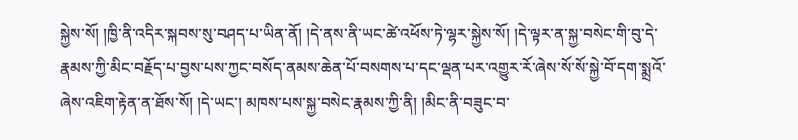སྐྱེས་སོ། །ཁྱི་ནི་འདིར་སྐབས་སུ་བཤད་པ་ཡིན་ནོ། །དེ་ནས་ནི་ཡང་ཚེ་འཕོས་ཏེ་ལྷར་སྐྱེས་སོ། །དེ་ལྟར་ན་སྐྱ་བསེང་གི་བུ་དེ་རྣམས་ཀྱི་མིང་བརྗོད་པ་བྱས་པས་ཀྱང་བསོད་ནམས་ཆེན་པོ་བསགས་པ་དང་ལྡན་པར་འགྱུར་རོ་ཞེས་སོ་སོ་སྐྱེ་བོ་དག་སྨྲའོ་ཞེས་འཇིག་རྟེན་ན་ཐོས་སོ། །དེ་ཡང་། མཁས་པས་སྐྱ་བསེང་རྣམས་ཀྱི་ནི། །མིང་ནི་བཟུང་བ་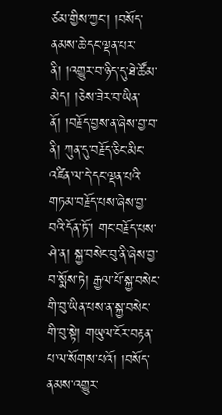ཙམ་གྱིས་ཀྱང་། །བསོད་ནམས་ཆེ་དང་ལྡན་པར་ནི། །འགྱུར་བ་ཉིད་དུ་ཐེ་ཚོམ་མེད། །ཅེས་ཟེར་བ་ཡིན་ནོ། །བརྗོད་བྱས་ན་ཞེས་བྱ་བ་ནི། ཀུན་དུ་བརྗོད་ཅིང་མིང་འཛིན་ལ་དེ་དང་ལྡན་པའི་གཏམ་བརྗོད་པས་ཞེས་བྱ་བའི་དོན་ཏོ་། གང་བརྗོད་པས་ཤེ་ན། སྐྱ་བསེང་བུ་ནི་ཞེས་བྱ་བ་སྨོས་ཏེ། རྒྱལ་པོ་སྐྱ་བསེང་གི་བུ་ཡིན་པས་ན་སྐྱ་བསེང་གི་བུ་སྟེ། གཡུལ་ངོར་བརྟན་པ་ལ་སོགས་པའོ། །བསོད་ནམས་འགྱུར་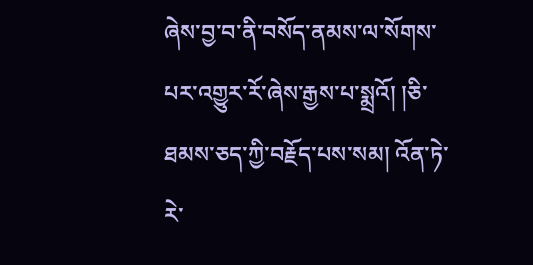ཞེས་བྱ་བ་ནི་བསོད་ནམས་ལ་སོགས་པར་འགྱུར་རོ་ཞེས་རྒྱས་པ་སྨྲའོ། །ཅི་ཐམས་ཅད་ཀྱི་བརྗོད་པས་སམ། འོན་ཏེ་རེ་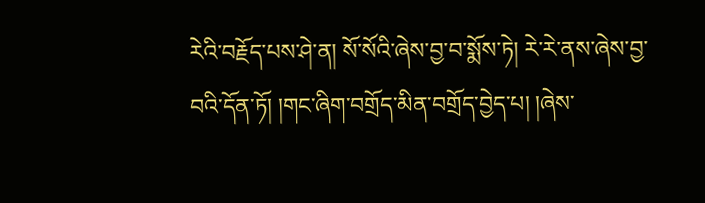རེའི་བརྗོད་པས་ཤེ་ན། སོ་སོའི་ཞེས་བྱ་བ་སྨོས་ཏེ། རེ་རེ་ནས་ཞེས་བྱ་བའི་དོན་ཏོ། །གང་ཞིག་བགྲོད་མིན་བགྲོད་བྱེད་པ། །ཞེས་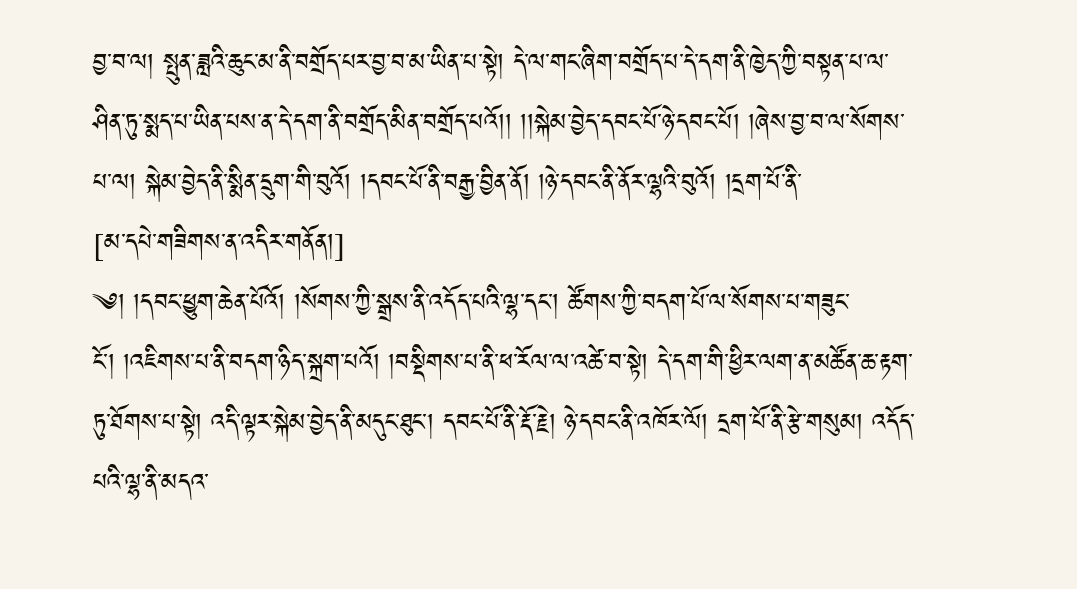བྱ་བ་ལ། སྤུན་ཟླའི་ཆུང་མ་ནི་བགྲོད་པར་བྱ་བ་མ་ཡིན་པ་སྟེ། དེ་ལ་གང་ཞིག་བགྲོད་པ་དེ་དག་ནི་ཁྱེད་ཀྱི་བསྟན་པ་ལ་ཤིན་ཏུ་སྨད་པ་ཡིན་པས་ན་དེ་དག་ནི་བགྲོད་མིན་བགྲོད་པའོ།། །།སྐེམ་བྱེད་དབང་པོ་ཉེ་དབང་པོ། །ཞེས་བྱ་བ་ལ་སོགས་པ་ལ། སྐེམ་བྱེད་ནི་སྨིན་དྲུག་གི་བུའོ། །དབང་པོ་ནི་བརྒྱ་བྱིན་ནོ། །ཉེ་དབང་ནི་ནོར་ལྷའི་བུའོ། །དྲག་པོ་ནི་
[མ་དཔེ་གཟིགས་ན་འདིར་གནོན།]
༄། །དབང་ཕྱུག་ཆེན་པོའོ། །སོགས་ཀྱི་སྒྲས་ནི་འདོད་པའི་ལྷ་དང་། ཚོགས་ཀྱི་བདག་པོ་ལ་སོགས་པ་གཟུང་ངོ་། །འཇིགས་པ་ནི་བདག་ཉིད་སྐྲག་པའོ། །བསྡིགས་པ་ནི་ཕ་རོལ་ལ་འཚེ་བ་སྟེ། དེ་དག་གི་ཕྱིར་ལག་ན་མཚོན་ཆ་རྟག་ཏུ་ཐོགས་པ་སྟེ། འདི་ལྟར་སྐེམ་བྱེད་ནི་མདུང་ཐུང་། དབང་པོ་ནི་རྡོ་རྗེ། ཉེ་དབང་ནི་འཁོར་ལོ། དྲག་པོ་ནི་རྩེ་གསུམ། འདོད་པའི་ལྷ་ནི་མདའ་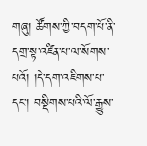གཞུ། ཚོགས་ཀྱི་བདག་པོ་ནི་དགྲ་སྟ་འཛིན་པ་ལ་སོགས་པའོ། །དེ་དག་འཇིགས་པ་དང་། བསྡིགས་པའི་ལོ་རྒྱུས་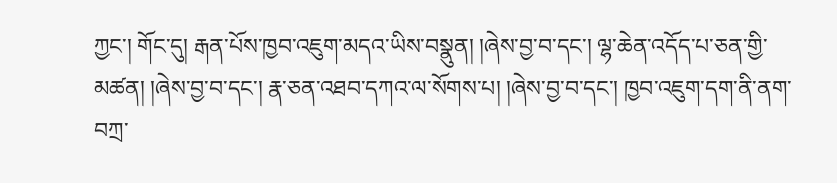ཀྱང་། གོང་དུ། རྒན་པོས་ཁྱབ་འཇུག་མདའ་ཡིས་བསྣུན། །ཞེས་བྱ་བ་དང་། ལྷ་ཆེན་འདོད་པ་ཅན་གྱི་མཚན། །ཞེས་བྱ་བ་དང་། རྣ་ཅན་འཐབ་དཀའ་ལ་སོགས་པ། །ཞེས་བྱ་བ་དང་། ཁྱབ་འཇུག་དག་ནི་ནག་བཀྲ་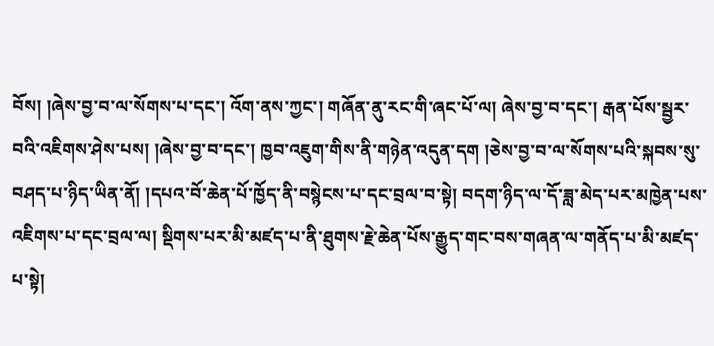བོས། །ཞེས་བྱ་བ་ལ་སོགས་པ་དང་། འོག་ནས་ཀྱང་། གཞོན་ནུ་རང་གི་ཞང་པོ་ལ། ཞེས་བྱ་བ་དང་། རྒན་པོས་སྦྱར་བའི་འཇིགས་ཤེས་པས། །ཞེས་བྱ་བ་དང་། ཁྱབ་འཇུག་གིས་ནི་གཉེན་འདུན་དག །ཅེས་བྱ་བ་ལ་སོགས་པའི་སྐབས་སུ་བཤད་པ་ཉིད་ཡིན་ནོ། །དཔའ་བོ་ཆེན་པོ་ཁྱོད་ནི་བསྙེངས་པ་དང་བྲལ་བ་སྟེ། བདག་ཉིད་ལ་དོ་ཟླ་མེད་པར་མཁྱེན་པས་འཇིགས་པ་དང་བྲལ་ལ། སྡིགས་པར་མི་མཛད་པ་ནི་ཐུགས་རྗེ་ཆེན་པོས་རྒྱུད་གང་བས་གཞན་ལ་གནོད་པ་མི་མཛད་པ་སྟེ།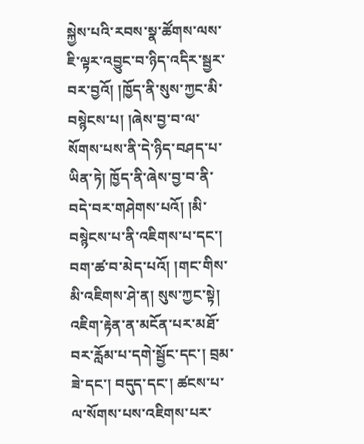སྐྱེས་པའི་རབས་སྣ་ཚོགས་ལས་ཇི་ལྟར་འབྱུང་བ་ཉིད་འདིར་སྦྱར་བར་བྱའོ། །ཁྱོད་ནི་སུས་ཀྱང་མི་བསྙེངས་པ། །ཞེས་བྱ་བ་ལ་སོགས་པས་ནི་དེ་ཉིད་བཤད་པ་ཡིན་ཏེ། ཁྱོད་ནི་ཞེས་བྱ་བ་ནི་བདེ་བར་གཤེགས་པའོ། །མི་བསྙེངས་པ་ནི་འཇིགས་པ་དང་། བག་ཚ་བ་མེད་པའོ། །གང་གིས་མི་འཇིགས་ཤེ་ན། སུས་ཀྱང་སྟེ། འཇིག་རྟེན་ན་མངོན་པར་མཐོ་བར་རློམ་པ་དགེ་སྦྱོང་དང་། བྲམ་ཟེ་དང་། བདུད་དང་། ཚངས་པ་ལ་སོགས་པས་འཇིགས་པར་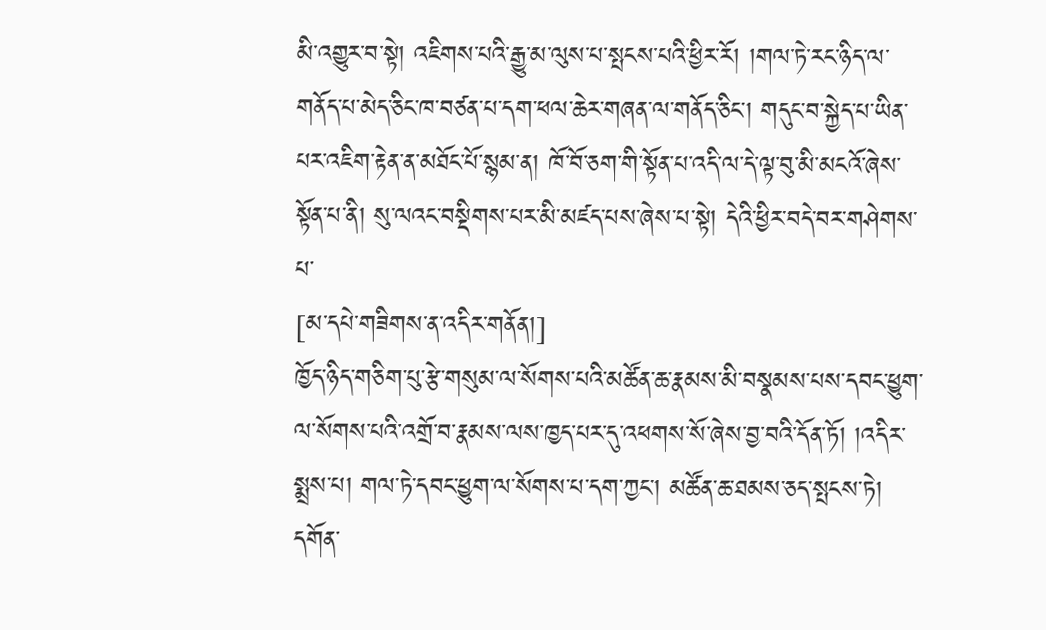མི་འགྱུར་བ་སྟེ། འཇིགས་པའི་རྒྱུ་མ་ལུས་པ་སྤངས་པའི་ཕྱིར་རོ། །གལ་ཏེ་རང་ཉིད་ལ་གནོད་པ་མེད་ཅིང་ཁ་བཙན་པ་དག་ཕལ་ཆེར་གཞན་ལ་གནོད་ཅིང་། གདུང་བ་སྐྱེད་པ་ཡིན་པར་འཇིག་རྟེན་ན་མཐོང་པོ་སྙམ་ན། ཁོ་བོ་ཅག་གི་སྟོན་པ་འདི་ལ་དེ་ལྟ་བུ་མི་མངའོ་ཞེས་སྟོན་པ་ནི། སུ་ལའང་བསྡིགས་པར་མི་མཛད་པས་ཞེས་པ་སྟེ། དེའི་ཕྱིར་བདེ་བར་གཤེགས་པ་
[མ་དཔེ་གཟིགས་ན་འདིར་གནོན།]
ཁྱོད་ཉིད་གཅིག་པུ་རྩེ་གསུམ་ལ་སོགས་པའི་མཚོན་ཆ་རྣམས་མི་བསྣམས་པས་དབང་ཕྱུག་ལ་སོགས་པའི་འགྲོ་བ་རྣམས་ལས་ཁྱད་པར་དུ་འཕགས་སོ་ཞེས་བྱ་བའི་དོན་ཏོ། །འདིར་སྨྲས་པ། གལ་ཏེ་དབང་ཕྱུག་ལ་སོགས་པ་དག་ཀྱང་། མཚོན་ཆ་ཐམས་ཅད་སྤངས་ཏེ། དགོན་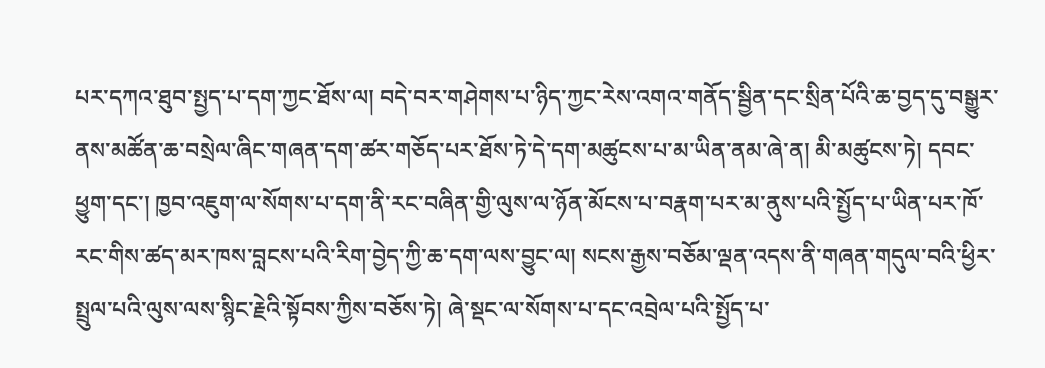པར་དཀའ་ཐུབ་སྤྱད་པ་དག་ཀྱང་ཐོས་ལ། བདེ་བར་གཤེགས་པ་ཉིད་ཀྱང་རེས་འགའ་གནོད་སྦྱིན་དང་སྲིན་པོའི་ཆ་བྱད་དུ་བསྒྱུར་ནས་མཚོན་ཆ་བསྲེལ་ཞིང་གཞན་དག་ཚར་གཅོད་པར་ཐོས་ཏེ་དེ་དག་མཚུངས་པ་མ་ཡིན་ནམ་ཞེ་ན། མི་མཚུངས་ཏེ། དབང་ཕྱུག་དང་། ཁྱབ་འཇུག་ལ་སོགས་པ་དག་ནི་རང་བཞིན་གྱི་ལུས་ལ་ཉོན་མོངས་པ་བརྣག་པར་མ་ནུས་པའི་སྤྱོད་པ་ཡིན་པར་ཁོ་རང་གིས་ཚད་མར་ཁས་བླངས་པའི་རིག་བྱེད་ཀྱི་ཆ་དག་ལས་བྱུང་ལ། སངས་རྒྱས་བཅོམ་ལྡན་འདས་ནི་གཞན་གདུལ་བའི་ཕྱིར་སྤྲུལ་པའི་ལུས་ལས་སྙིང་རྗེའི་སྟོབས་ཀྱིས་བཅོས་ཏེ། ཞེ་སྡང་ལ་སོགས་པ་དང་འབྲེལ་པའི་སྤྱོད་པ་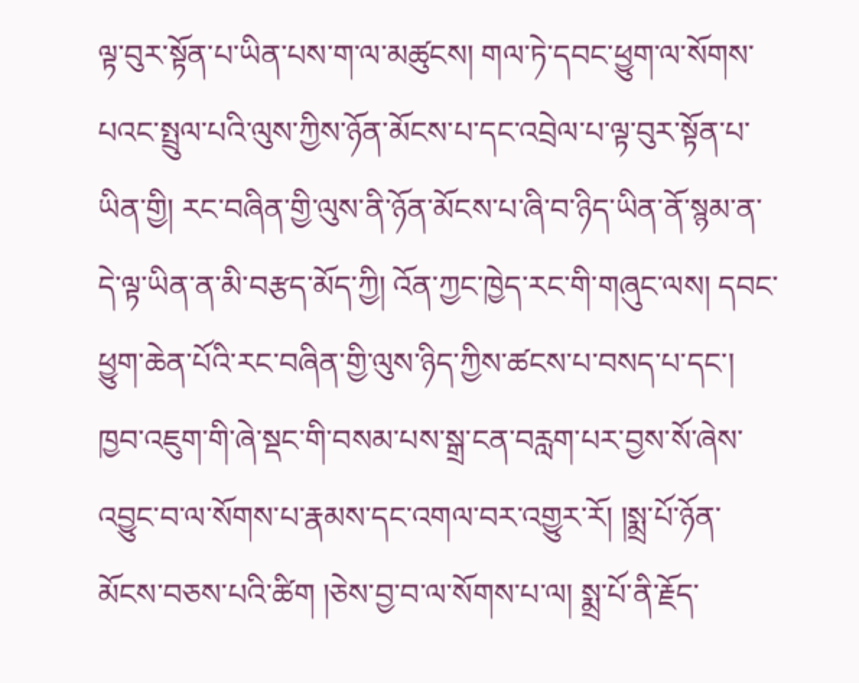ལྟ་བུར་སྟོན་པ་ཡིན་པས་ག་ལ་མཚུངས། གལ་ཏེ་དབང་ཕྱུག་ལ་སོགས་པའང་སྤྲུལ་པའི་ལུས་ཀྱིས་ཉོན་མོངས་པ་དང་འབྲེལ་པ་ལྟ་བུར་སྟོན་པ་ཡིན་གྱི། རང་བཞིན་གྱི་ལུས་ནི་ཉོན་མོངས་པ་ཞི་བ་ཉིད་ཡིན་ནོ་སྙམ་ན་དེ་ལྟ་ཡིན་ན་མི་བརྩད་མོད་ཀྱི། འོན་ཀྱང་ཁྱེད་རང་གི་གཞུང་ལས། དབང་ཕྱུག་ཆེན་པོའི་རང་བཞིན་གྱི་ལུས་ཉིད་ཀྱིས་ཚངས་པ་བསད་པ་དང་། ཁྱབ་འཇུག་གི་ཞེ་སྡང་གི་བསམ་པས་སྒྲ་ངན་བརླག་པར་བྱས་སོ་ཞེས་འབྱུང་བ་ལ་སོགས་པ་རྣམས་དང་འགལ་བར་འགྱུར་རོ། །སྨྲ་པོ་ཉོན་མོངས་བཅས་པའི་ཚིག །ཅེས་བྱ་བ་ལ་སོགས་པ་ལ། སྨྲ་པོ་ནི་རྗོད་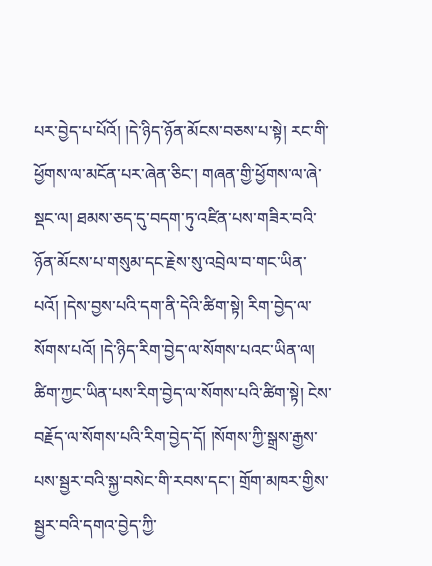པར་བྱེད་པ་པོའོ། །དེ་ཉིད་ཉོན་མོངས་བཅས་པ་སྟེ། རང་གི་ཕྱོགས་ལ་མངོན་པར་ཞེན་ཅིང་། གཞན་གྱི་ཕྱོགས་ལ་ཞེ་སྡང་ལ། ཐམས་ཅད་དུ་བདག་ཏུ་འཛིན་པས་གཟིར་བའི་ཉོན་མོངས་པ་གསུམ་དང་རྗེས་སུ་འབྲེལ་བ་གང་ཡིན་པའོ། །དེས་བྱས་པའི་དག་ནི་དེའི་ཚིག་སྟེ། རིག་བྱེད་ལ་སོགས་པའོ། །དེ་ཉིད་རིག་བྱེད་ལ་སོགས་པའང་ཡིན་ལ། ཚིག་ཀྱང་ཡིན་པས་རིག་བྱེད་ལ་སོགས་པའི་ཚིག་སྟེ། ངེས་བརྗོད་ལ་སོགས་པའི་རིག་བྱེད་དོ། །སོགས་ཀྱི་སྒྲས་རྒྱས་པས་སྦྱར་བའི་སྐྱ་བསེང་གི་རབས་དང་། གྲོག་མཁར་གྱིས་སྦྱར་བའི་དགའ་བྱེད་ཀྱི་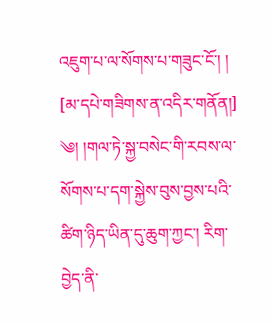འཇུག་པ་ལ་སོགས་པ་གཟུང་ངོ་། །
[མ་དཔེ་གཟིགས་ན་འདིར་གནོན།]
༄། །གལ་ཏེ་སྐྱ་བསེང་གི་རབས་ལ་སོགས་པ་དག་སྐྱེས་བུས་བྱས་པའི་ཚིག་ཉིད་ཡིན་དུ་ཆུག་ཀྱང་། རིག་བྱེད་ནི་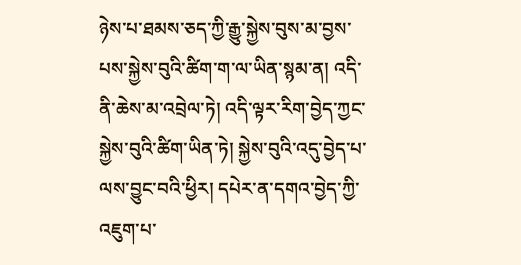ཉེས་པ་ཐམས་ཅད་ཀྱི་རྒྱུ་སྐྱེས་བུས་མ་བྱས་པས་སྐྱེས་བུའི་ཚིག་ག་ལ་ཡིན་སྙམ་ན། འདི་ནི་ཆེས་མ་འབྲེལ་ཏེ། འདི་ལྟར་རིག་བྱེད་ཀྱང་སྐྱེས་བུའི་ཚིག་ཡིན་ཏེ། སྐྱེས་བུའི་འདུ་བྱེད་པ་ལས་བྱུང་བའི་ཕྱིར། དཔེར་ན་དགའ་བྱེད་ཀྱི་འཇུག་པ་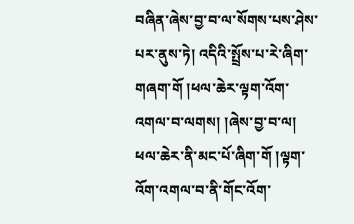བཞིན་ཞེས་བྱ་བ་ལ་སོགས་པས་ཤེས་པར་ནུས་ཏེ། འདིའི་སྤྲོས་པ་རེ་ཞིག་གཞག་གོ །ཕལ་ཆེར་ལྟག་འོག་འགལ་བ་ལགས། །ཞེས་བྱ་བ་ལ། ཕལ་ཆེར་ནི་མང་པོ་ཞིག་གོ །ལྟག་འོག་འགལ་བ་ནི་གོང་འོག་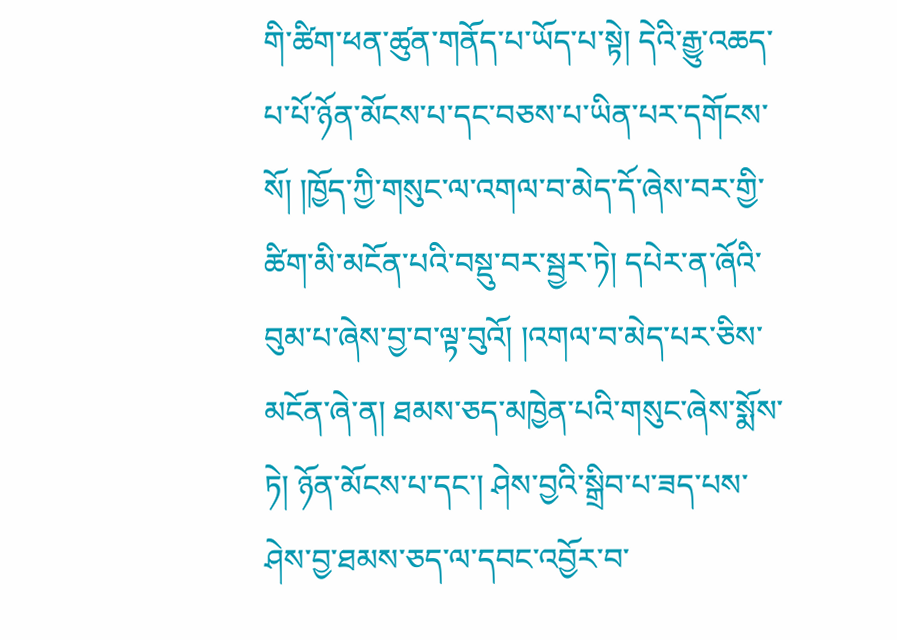གི་ཚིག་ཕན་ཚུན་གནོད་པ་ཡོད་པ་སྟེ། དེའི་རྒྱུ་འཆད་པ་པོ་ཉོན་མོངས་པ་དང་བཅས་པ་ཡིན་པར་དགོངས་སོ། །ཁྱོད་ཀྱི་གསུང་ལ་འགལ་བ་མེད་དོ་ཞེས་བར་གྱི་ཚིག་མི་མངོན་པའི་བསྡུ་བར་སྦྱར་ཏེ། དཔེར་ན་ཞོའི་བུམ་པ་ཞེས་བྱ་བ་ལྟ་བུའོ། །འགལ་བ་མེད་པར་ཅིས་མངོན་ཞེ་ན། ཐམས་ཅད་མཁྱེན་པའི་གསུང་ཞེས་སྨོས་ཏེ། ཉོན་མོངས་པ་དང་། ཤེས་བྱའི་སྒྲིབ་པ་ཟད་པས་ཤེས་བྱ་ཐམས་ཅད་ལ་དབང་འབྱོར་བ་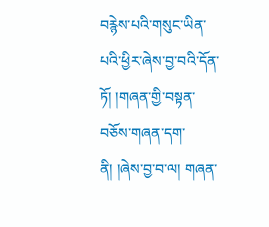བརྙེས་པའི་གསུང་ཡིན་པའི་ཕྱིར་ཞེས་བྱ་བའི་དོན་ཏོ། །གཞན་གྱི་བསྟན་བཅོས་གཞན་དག་ནི། །ཞེས་བྱ་བ་ལ། གཞན་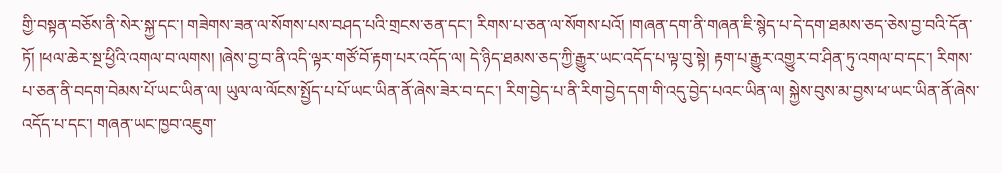གྱི་བསྟན་བཅོས་ནི་སེར་སྐྱ་དང་། གཟེགས་ཟན་ལ་སོགས་པས་བཤད་པའི་གྲངས་ཅན་དང་། རིགས་པ་ཅན་ལ་སོགས་པའོ། །གཞན་དག་ནི་གཞན་ཇི་སྙེད་པ་དེ་དག་ཐམས་ཅད་ཅེས་བྱ་བའི་དོན་ཏོ། །ཕལ་ཆེར་སྔ་ཕྱིའི་འགལ་བ་ལགས། །ཞེས་བྱ་བ་ནི་འདི་ལྟར་གཙོ་བོ་རྟག་པར་འདོད་ལ། དེ་ཉིད་ཐམས་ཅད་ཀྱི་རྒྱུར་ཡང་འདོད་པ་ལྟ་བུ་སྟེ། རྟག་པ་རྒྱུར་འགྱུར་བ་ཤིན་ཏུ་འགལ་བ་དང་། རིགས་པ་ཅན་ནི་བདག་བེམས་པོ་ཡང་ཡིན་ལ། ཡུལ་ལ་ལོངས་སྤྱོད་པ་པོ་ཡང་ཡིན་ནོ་ཞེས་ཟེར་བ་དང་། རིག་བྱེད་པ་ནི་རིག་བྱེད་དག་གི་འདུ་བྱེད་པའང་ཡིན་ལ། སྐྱེས་བུས་མ་བྱས་ཕ་ཡང་ཡིན་ནོ་ཞེས་འདོད་པ་དང་། གཞན་ཡང་ཁྱབ་འཇུག་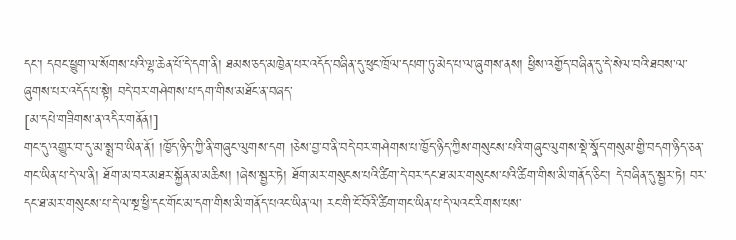དང་། དབང་ཕྱུག་ལ་སོགས་པའི་ལྷ་ཆེན་པོ་དེ་དག་ནི། ཐམས་ཅད་མཁྱེན་པར་འདོད་བཞིན་དུ་ཕུང་ཁྲོལ་དཔག་ཏུ་མེད་པ་ལ་ཞུགས་ནས། ཕྱིས་འགྱོད་བཞིན་དུ་དེ་སེལ་བའི་ཐབས་ལ་ཞུགས་པར་འདོད་པ་སྟེ། བདེ་བར་གཤེགས་པ་དག་གིས་མཐོང་ན་བཞད་
[མ་དཔེ་གཟིགས་ན་འདིར་གནོན།]
གང་དུ་འགྱུར་བ་དུ་མ་སྨྲ་བ་ཡིན་ནོ། །ཁྱོད་ཉིད་ཀྱི་ནི་གཞུང་ལུགས་དག །ཅེས་བྱ་བ་ནི་བདེ་བར་གཤེགས་པ་ཁྱོད་ཉིད་ཀྱིས་གསུངས་པའི་གཞུང་ལུགས་སྡེ་སྣོད་གསུམ་གྱི་བདག་ཉིད་ཅན་གང་ཡིན་པ་དེ་ལ་ནི། ཐོག་མ་བར་མཐར་སྐྱོན་མ་མཆིས། །ཞེས་སྦྱར་ཏེ། ཐོག་མར་གསུངས་པའི་ཚིག་དེ་བར་དང་ཐ་མར་གསུངས་པའི་ཚིག་གིས་མི་གནོད་ཅིང་། དེ་བཞིན་དུ་སྦྱར་ཏེ། བར་དང་ཐ་མར་གསུངས་པ་དེ་ལ་སྔ་ཕྱི་དང་གོང་མ་དག་གིས་མི་གནོད་པའང་ཡིན་ལ། རང་གི་ངོ་བོའི་ཚིག་གང་ཡིན་པ་དེ་ལའང་རིགས་པས་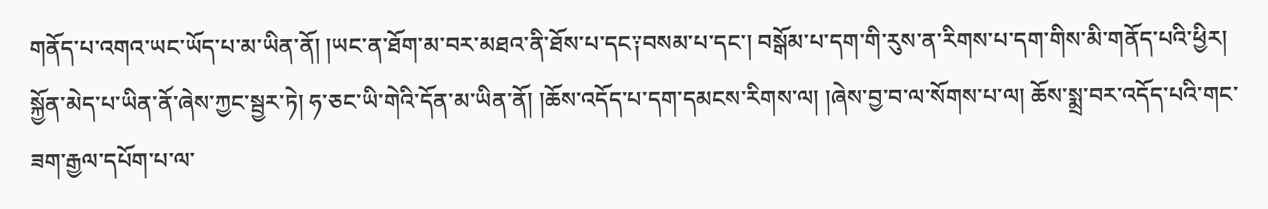གནོད་པ་འགའ་ཡང་ཡོད་པ་མ་ཡིན་ནོ། །ཡང་ན་ཐོག་མ་བར་མཐའ་ནི་ཐོས་པ་དང༑བསམ་པ་དང་། བསྒོམ་པ་དག་གི་རུས་ན་རིགས་པ་དག་གིས་མི་གནོད་པའི་ཕྱིར། སྐྱོན་མེད་པ་ཡིན་ནོ་ཞེས་ཀྱང་སྦྱར་ཏེ། ཧ་ཅང་ཡི་གེའི་དོན་མ་ཡིན་ནོ། །ཆོས་འདོད་པ་དག་དམངས་རིགས་ལ། །ཞེས་བྱ་བ་ལ་སོགས་པ་ལ། ཆོས་སྨྲ་བར་འདོད་པའི་གང་ཟག་རྒྱལ་དཔོག་པ་ལ་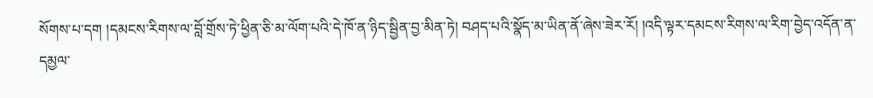སོགས་པ་དག །དམངས་རིགས་ལ་བློ་གྲོས་ཏེ་ཕྱིན་ཅི་མ་ལོག་པའི་དེ་ཁོ་ན་ཉིད་སྦྱིན་བྱ་མིན་ཏེ། བཤད་པའི་སྣོད་མ་ཡིན་ནོ་ཞེས་ཟེར་རོ། །འདི་ལྟར་དམངས་རིགས་ལ་རིག་བྱེད་འདོན་ན་དམྱལ་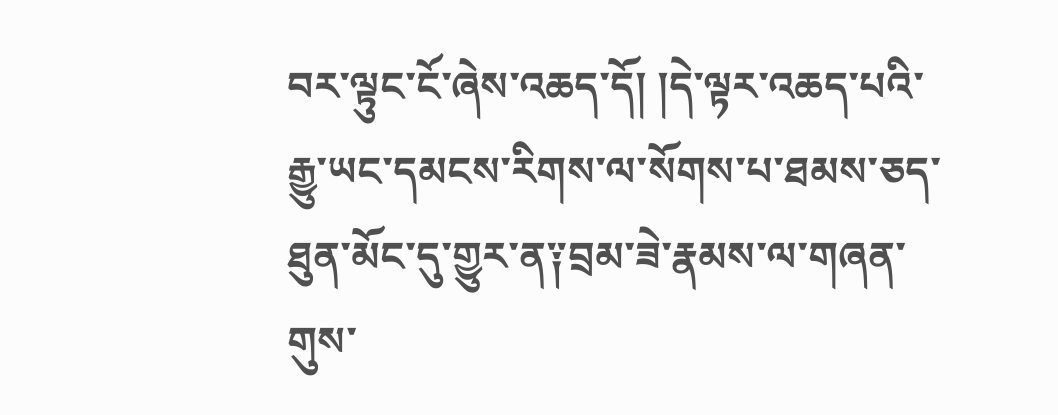བར་ལྟུང་ངོ་ཞེས་འཆད་དོ། །དེ་ལྟར་འཆད་པའི་རྒྱུ་ཡང་དམངས་རིགས་ལ་སོགས་པ་ཐམས་ཅད་ཐུན་མོང་དུ་གྱུར་ན༑བྲམ་ཟེ་རྣམས་ལ་གཞན་གུས་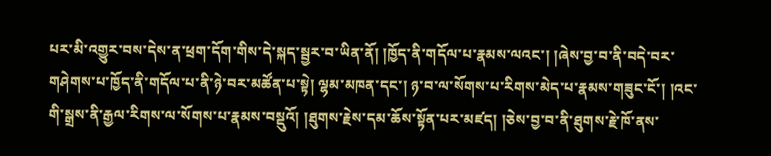པར་མི་འགྱུར་བས་དེས་ན་ཕྲག་དོག་གིས་དེ་སྐད་སྦྱར་བ་ཡིན་ནོ། །ཁྱོད་ནི་གདོལ་པ་རྣམས་ལའང་། །ཞེས་བྱ་བ་ནི་བདེ་བར་གཤེགས་པ་ཁྱོད་ནི་གདོལ་པ་ནི་ཉེ་བར་མཚོན་པ་སྟེ། ལྷམ་མཁན་དང་། ཉ་བ་ལ་སོགས་པ་རིགས་མེད་པ་རྣམས་གཟུང་ངོ་། །འང་གི་སྒྲས་ནི་རྒྱལ་རིགས་ལ་སོགས་པ་རྣམས་བསྡུའོ། །ཐུགས་རྗེས་དམ་ཆོས་སྟོན་པར་མཛད། །ཅེས་བྱ་བ་ནི་ཐུགས་རྗེ་ཁོ་ནས་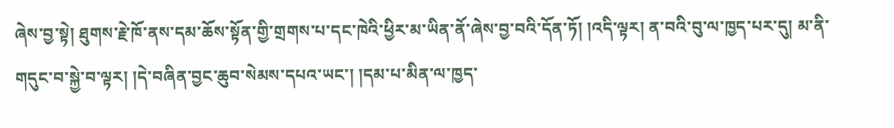ཞེས་བྱ་སྟེ། ཐུགས་རྗེ་ཁོ་ནས་དམ་ཆོས་སྟོན་གྱི་གྲགས་པ་དང་ཁེའི་ཕྱིར་མ་ཡིན་ནོ་ཞེས་བྱ་བའི་དོན་ཏོ། །འདི་ལྟར། ན་བའི་བུ་ལ་ཁྱད་པར་དུ། མ་ནི་གདུང་བ་སྐྱེ་བ་ལྟར། །དེ་བཞིན་བྱང་ཆུབ་སེམས་དཔའ་ཡང་། །དམ་པ་མིན་ལ་ཁྱད་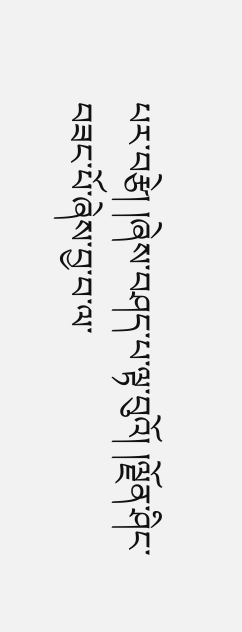པར་བརྩེ། །ཞེས་བཤད་པ་ལྟ་བུའོ། །ལྗོན་ཤིང་བཟང་པོ་ཞེས་བྱ་བ་ལ་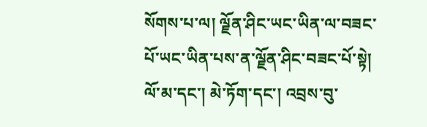སོགས་པ་ལ། ལྗོན་ཤིང་ཡང་ཡིན་ལ་བཟང་པོ་ཡང་ཡིན་པས་ན་ལྗོན་ཤིང་བཟང་པོ་སྟེ། ལོ་མ་དང་། མེ་ཏོག་དང་། འབྲས་བུ་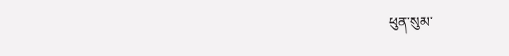ཕུན་སུམ་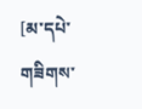[མ་དཔེ་གཟིགས་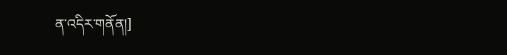ན་འདིར་གནོན།]